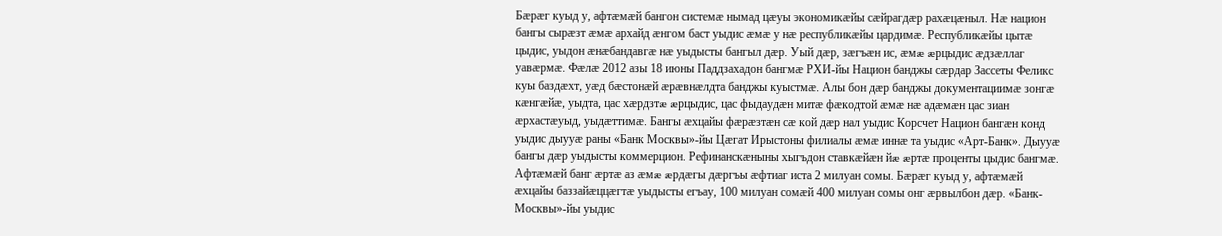Бæрæг куыд у, афтæмæй бангон системæ нымад цæуы экономикæйы сæйрагдæр рахæцæныл. Нæ национ бангы сырæзт æмæ архайд æнгом баст уыдис æмæ у нæ республикæйы цардимæ. Республикæйы цытæ цыдис, уыдон æнæбандавгæ нæ уыдысты бангыл дæр. Уый дæр, зæгъæн ис, æмæ æрцыдис æдзæллаг уавæрмæ. Фæлæ 2012 азы 18 июны Паддзахадон бангмæ РХИ-йы Национ банджы сæрдар Зассеты Феликс куы баздæхт, уæд бæстонæй æрæвнæлдта банджы куыстмæ. Алы бон дæр банджы документациимæ зонгæ кæнгæйæ, уыдта, цас хæрдзтæ æрцыдис, цас фыдаудæн митæ фæкодтой æмæ нæ адæмæн цас зиан æрхастæуыд, уыдæттимæ. Бангы æхцайы фæрæзтæн сæ кой дæр нал уыдис Корсчет Национ бангæн конд уыдис дыууæ раны «Банк Москвы»-йы Цæгат Ирыстоны филиалы æмæ иннæ та уыдис «Арт-Банк». Дыууæ бангы дæр уыдысты коммерцион. Рефинанскæныны хыгъдон ставкæйæн йæ æртæ проценты цыдис бангмæ. Афтæмæй банг æртæ аз æмæ æрдæгы дæргъы æфтиаг иста 2 милуан сомы. Бæрæг куыд у, афтæмæй æхцайы баззайæццæгтæ уыдысты егъау, 100 милуан сомæй 400 милуан сомы онг æрвылбон дæр. «Банк-Москвы»-йы уыдис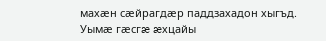махæн сæйрагдæр паддзахадон хыгъд. Уымæ гæсгæ æхцайы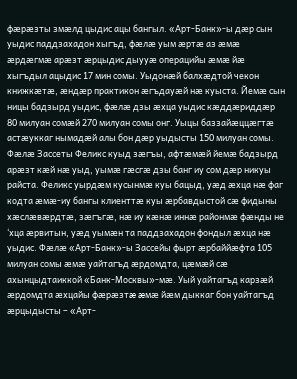фæрæзты змæлд цыдис ацы бангыл. «Арт-Банк»-ы дæр сын уыдис паддзахадон хыгъд, фæлæ уым æртæ аз æмæ æрдæгмæ арæзт æрцыдис дыууæ операцийы æмæ йæ хыгъдыл ацыдис 17 мин сомы. Уыдонæй балхæдтой чекон книжкæтæ, æндæр практикон æгъдауæй нæ куыста. Йемæ сын ницы бадзырд уыдис, фæлæ дзы æхца уыдис кæддæриддæр 80 милуан сомæй 270 милуан сомы онг. Уыцы баззайæццæгтæ астæуккаг нымадæй алы бон дæр уыдысты 150 милуан сомы. Фæлæ Зассеты Феликс куыд зæгъы, афтæмæй йемæ бадзырд арæзт кæй нæ уыд, уымæ гæсгæ дзы банг иу сом дæр никуы райста. Феликс уырдæм кусынмæ куы бацыд, уæд æхца нæ фаг кодта æмæ-иу бангы клиенттæ куы æрбавдыстой сæ фидыны хæслæвæрдтæ, зæгъгæ, нæ иу кæнæ иннæ районмæ фæнды не ‘хца æрвитын, уæд уымæн та паддзахадон фондыл æхца нæ уыдис. Фæлæ «Арт-Банк»-ы Зассейы фырт æрбаййæфта 105 милуан сомы æмæ уайтагъд æрдомдта, цæмæй сæ ахынцыдтаиккой «Банк-Москвы»-мæ. Уый уайтагъд карзæй æрдомдта æхцайы фæрæзтæ æмæ йæм дыккаг бон уайтагъд æрцыдысты – «Арт-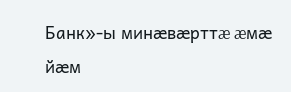Банк»-ы минæвæрттæ æмæ йæм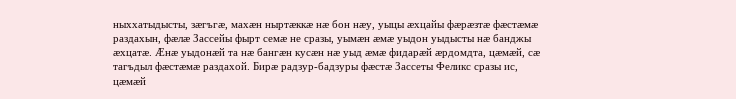ныххатыдысты, зæгъгæ, махæн ныртæккæ нæ бон нæу, уыцы æхцайы фæрæзтæ фæстæмæ раздахын, фæлæ Зассейы фырт семæ не сразы, уымæн æмæ уыдон уыдысты нæ банджы æхцатæ. Æнæ уыдонæй та нæ бангæн кусæн нæ уыд æмæ фидарæй æрдомдта, цæмæй, сæ тагъдыл фæстæмæ раздахой. Бирæ радзур-бадзуры фæстæ Зассеты Феликс сразы ис, цæмæй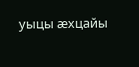уыцы æхцайы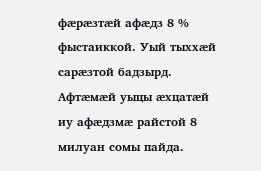фæрæзтæй афæдз 8 % фыстаиккой. Уый тыххæй сарæзтой бадзырд. Афтæмæй уыцы æхцатæй иу афæдзмæ райстой 8 милуан сомы пайда.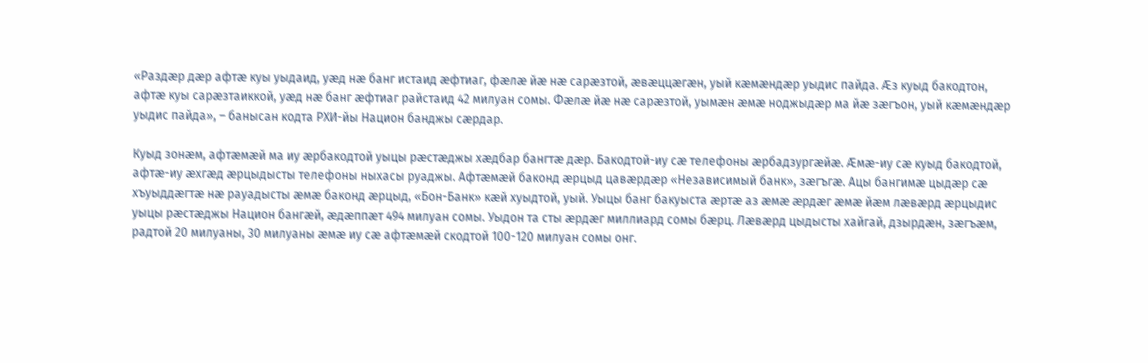«Раздæр дæр афтæ куы уыдаид, уæд нæ банг истаид æфтиаг, фæлæ йæ нæ сарæзтой, æвæццæгæн, уый кæмæндæр уыдис пайда. Æз куыд бакодтон, афтæ куы сарæзтаиккой, уæд нæ банг æфтиаг райстаид 42 милуан сомы. Фæлæ йæ нæ сарæзтой, уымæн æмæ ноджыдæр ма йæ зæгъон, уый кæмæндæр уыдис пайда», – банысан кодта РХИ-йы Национ банджы сæрдар.

Куыд зонæм, афтæмæй ма иу æрбакодтой уыцы рæстæджы хæдбар бангтæ дæр. Бакодтой-иу сæ телефоны æрбадзургæйæ. Æмæ-иу сæ куыд бакодтой, афтæ-иу æхгæд æрцыдысты телефоны ныхасы руаджы. Афтæмæй баконд æрцыд цавæрдæр «Независимый банк», зæгъгæ. Ацы бангимæ цыдæр сæ хъуыддæгтæ нæ рауадысты æмæ баконд æрцыд, «Бон-Банк» кæй хуыдтой, уый. Уыцы банг бакуыста æртæ аз æмæ æрдæг æмæ йæм лæвæрд æрцыдис уыцы рæстæджы Национ бангæй, æдæппæт 494 милуан сомы. Уыдон та сты æрдæг миллиард сомы бæрц. Лæвæрд цыдысты хайгай, дзырдæн, зæгъæм, радтой 20 милуаны, 30 милуаны æмæ иу сæ афтæмæй скодтой 100-120 милуан сомы онг.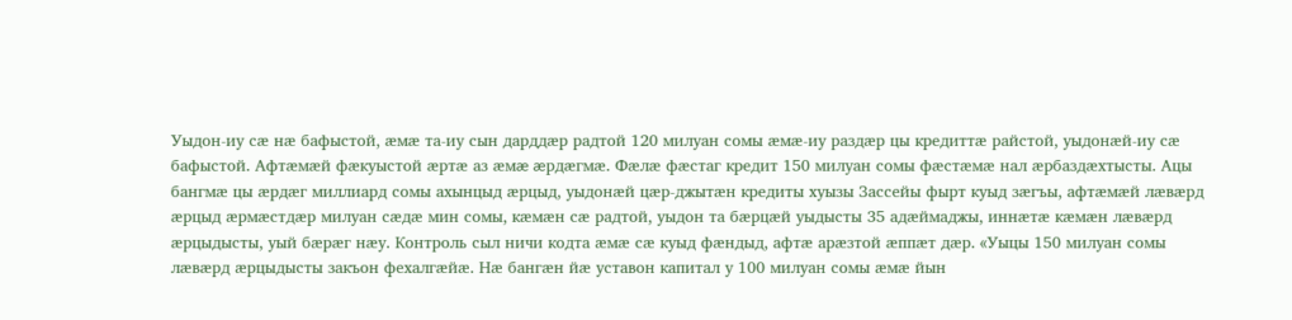Уыдон-иу сæ нæ бафыстой, æмæ та-иу сын дарддæр радтой 120 милуан сомы æмæ-иу раздæр цы кредиттæ райстой, уыдонæй-иу сæ бафыстой. Афтæмæй фæкуыстой æртæ аз æмæ æрдæгмæ. Фæлæ фæстаг кредит 150 милуан сомы фæстæмæ нал æрбаздæхтысты. Ацы бангмæ цы æрдæг миллиард сомы ахынцыд æрцыд, уыдонæй цæр-джытæн кредиты хуызы Зассейы фырт куыд зæгъы, афтæмæй лæвæрд æрцыд æрмæстдæр милуан сæдæ мин сомы, кæмæн сæ радтой, уыдон та бæрцæй уыдысты 35 адæймаджы, иннæтæ кæмæн лæвæрд æрцыдысты, уый бæрæг нæу. Контроль сыл ничи кодта æмæ сæ куыд фæндыд, афтæ арæзтой æппæт дæр. «Уыцы 150 милуан сомы лæвæрд æрцыдысты закъон фехалгæйæ. Нæ бангæн йæ уставон капитал у 100 милуан сомы æмæ йын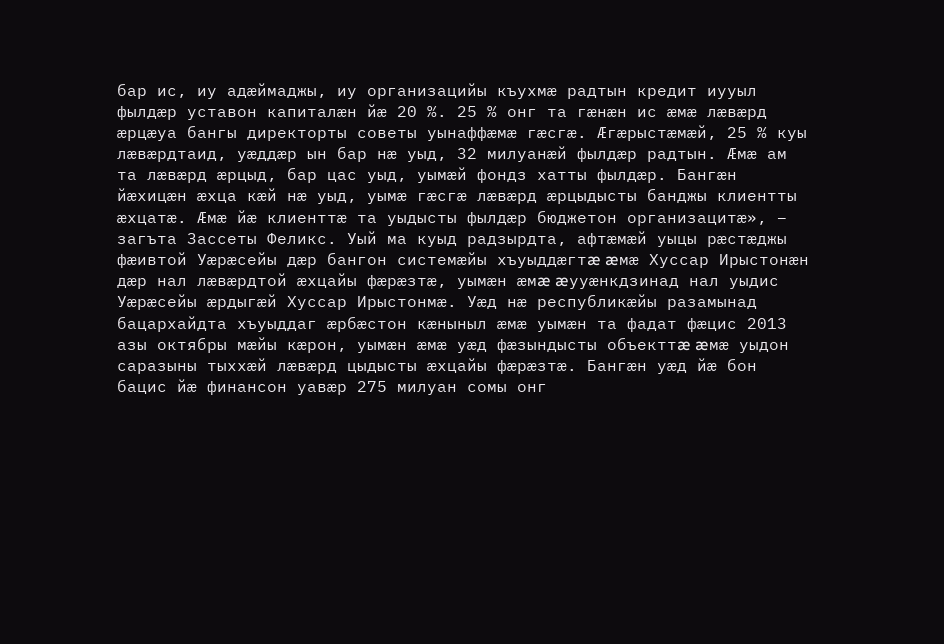бар ис, иу адæймаджы, иу организацийы къухмæ радтын кредит иууыл фылдæр уставон капиталæн йæ 20 %. 25 % онг та гæнæн ис æмæ лæвæрд æрцæуа бангы директорты советы уынаффæмæ гæсгæ. Æгæрыстæмæй, 25 % куы лæвæрдтаид, уæддæр ын бар нæ уыд, 32 милуанæй фылдæр радтын. Æмæ ам та лæвæрд æрцыд, бар цас уыд, уымæй фондз хатты фылдæр. Бангæн йæхицæн æхца кæй нæ уыд, уымæ гæсгæ лæвæрд æрцыдысты банджы клиентты æхцатæ. Æмæ йæ клиенттæ та уыдысты фылдæр бюджетон организацитæ», – загъта Зассеты Феликс. Уый ма куыд радзырдта, афтæмæй уыцы рæстæджы фæивтой Уæрæсейы дæр бангон системæйы хъуыддæгтæ æмæ Хуссар Ирыстонæн дæр нал лæвæрдтой æхцайы фæрæзтæ, уымæн æмæ æууæнкдзинад нал уыдис Уæрæсейы æрдыгæй Хуссар Ирыстонмæ. Уæд нæ республикæйы разамынад бацархайдта хъуыддаг æрбæстон кæныныл æмæ уымæн та фадат фæцис 2013 азы октябры мæйы кæрон, уымæн æмæ уæд фæзындысты объекттæ æмæ уыдон саразыны тыххæй лæвæрд цыдысты æхцайы фæрæзтæ. Бангæн уæд йæ бон бацис йæ финансон уавæр 275 милуан сомы онг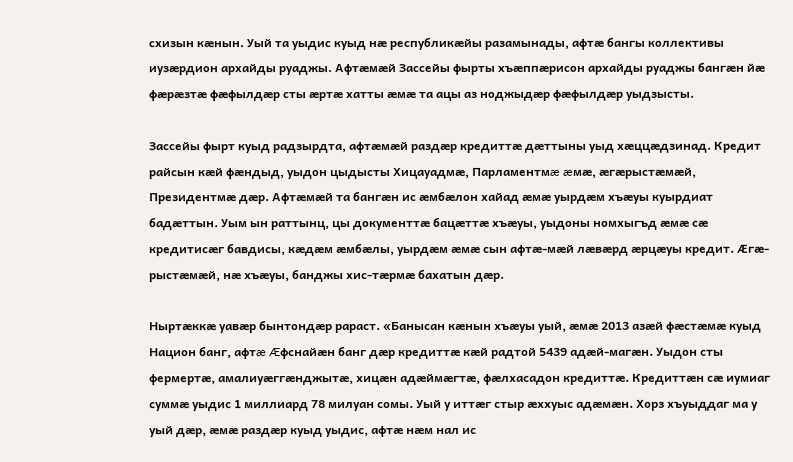схизын кæнын. Уый та уыдис куыд нæ республикæйы разамынады, афтæ бангы коллективы иузæрдион архайды руаджы. Афтæмæй Зассейы фырты хъæппæрисон архайды руаджы бангæн йæ фæрæзтæ фæфылдæр сты æртæ хатты æмæ та ацы аз ноджыдæр фæфылдæр уыдзысты.

Зассейы фырт куыд радзырдта, афтæмæй раздæр кредиттæ дæттыны уыд хæццæдзинад. Кредит райсын кæй фæндыд, уыдон цыдысты Хицауадмæ, Парламентмæ æмæ, æгæрыстæмæй, Президентмæ дæр. Афтæмæй та бангæн ис æмбæлон хайад æмæ уырдæм хъæуы куырдиат бадæттын. Уым ын раттынц, цы документтæ бацæттæ хъæуы, уыдоны номхыгъд æмæ сæ кредитисæг бавдисы, кæдæм æмбæлы, уырдæм æмæ сын афтæ-мæй лæвæрд æрцæуы кредит. Æгæ-рыстæмæй, нæ хъæуы, банджы хис-тæрмæ бахатын дæр.

Ныртæккæ уавæр бынтондæр рараст. «Банысан кæнын хъæуы уый, æмæ 2013 азæй фæстæмæ куыд Национ банг, афтæ Æфснайæн банг дæр кредиттæ кæй радтой 5439 адæй-магæн. Уыдон сты фермертæ, амалиуæггæнджытæ, хицæн адæймæгтæ, фæлхасадон кредиттæ. Кредиттæн сæ иумиаг суммæ уыдис 1 миллиард 78 милуан сомы. Уый у иттæг стыр æххуыс адæмæн. Хорз хъуыддаг ма у уый дæр, æмæ раздæр куыд уыдис, афтæ нæм нал ис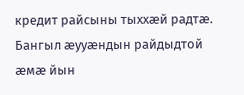кредит райсыны тыххæй радтæ. Бангыл æууæндын райдыдтой æмæ йын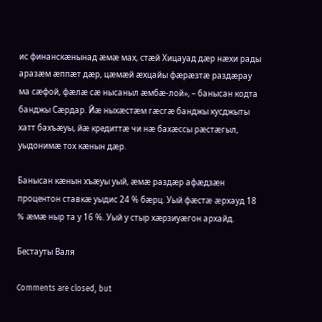ис финанскæнынад æмæ мах, стæй Хицауад дæр нæхи рады аразæм æппæт дæр, цæмæй æхцайы фæрæзтæ раздæрау ма сæфой, фæлæ сæ нысаныл æмбæ-лой», – банысан кодта банджы Сæрдар. Йæ ныхæстæм гæсгæ банджы кусджыты хатт бахъæуы, йæ кредиттæ чи нæ бахæссы рæстæгыл, уыдонимæ тох кæнын дæр.

Банысан кæнын хъæуы уый, æмæ раздæр афæдзæн процентон ставкæ уыдис 24 % бæрц. Уый фæстæ æрхауд 18 % æмæ ныр та у 16 %. Уый у стыр хæрзиуæгон архайд.

Бестауты Валя

Comments are closed, but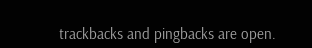trackbacks and pingbacks are open.